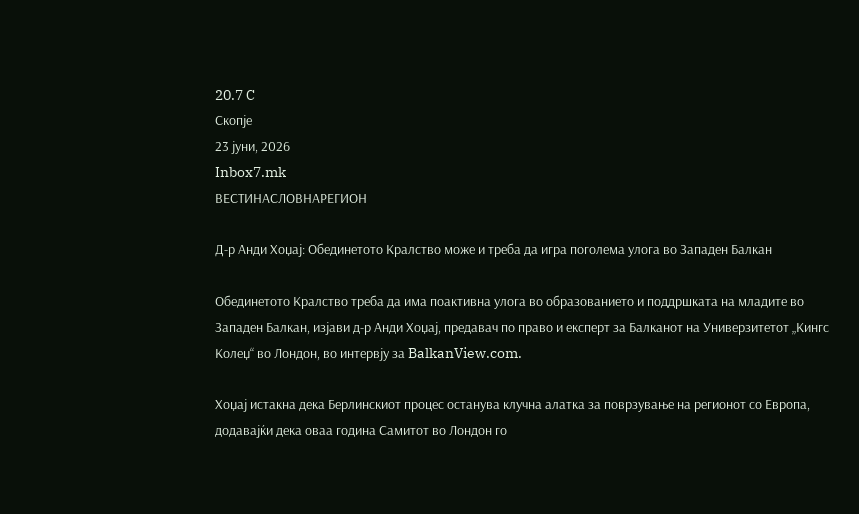20.7 C
Скопје
23 јуни, 2026
Inbox7.mk
ВЕСТИНАСЛОВНАРЕГИОН

Д-р Анди Хоџај: Обединетото Кралство може и треба да игра поголема улога во Западен Балкан

Обединетото Кралство треба да има поактивна улога во образованието и поддршката на младите во Западен Балкан, изјави д-р Анди Хоџај, предавач по право и експерт за Балканот на Универзитетот „Кингс Колеџ“ во Лондон, во интервју за BalkanView.com.

Хоџај истакна дека Берлинскиот процес останува клучна алатка за поврзување на регионот со Европа, додавајќи дека оваа година Самитот во Лондон го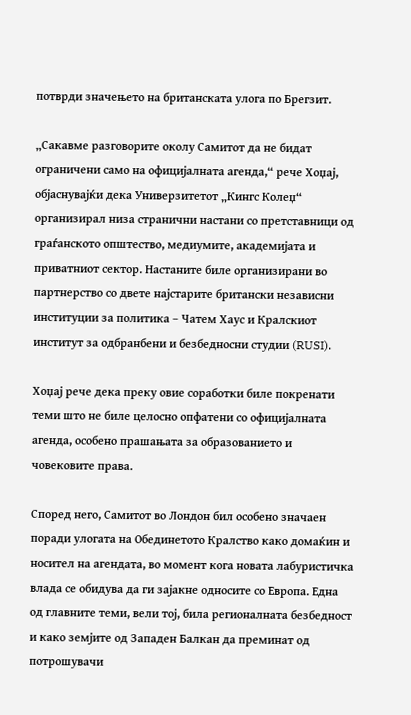потврди значењето на британската улога по Брегзит.

„Сакавме разговорите околу Самитот да не бидат ограничени само на официјалната агенда,“ рече Хоџај, објаснувајќи дека Универзитетот „Кингс Колеџ“ организирал низа странични настани со претставници од граѓанското општество, медиумите, академијата и приватниот сектор. Настаните биле организирани во партнерство со двете најстарите британски независни институции за политика – Чатем Хаус и Кралскиот институт за одбранбени и безбедносни студии (RUSI).

Хоџај рече дека преку овие соработки биле покренати теми што не биле целосно опфатени со официјалната агенда, особено прашањата за образованието и човековите права.

Според него, Самитот во Лондон бил особено значаен поради улогата на Обединетото Кралство како домаќин и носител на агендата, во момент кога новата лабуристичка влада се обидува да ги зајакне односите со Европа. Една од главните теми, вели тој, била регионалната безбедност и како земјите од Западен Балкан да преминат од потрошувачи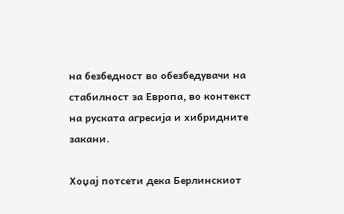на безбедност во обезбедувачи на стабилност за Европа, во контекст на руската агресија и хибридните закани.

Хоџај потсети дека Берлинскиот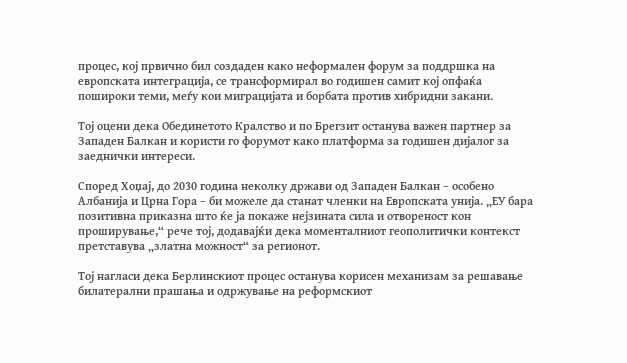процес, кој првично бил создаден како неформален форум за поддршка на европската интеграција, се трансформирал во годишен самит кој опфаќа пошироки теми, меѓу кои миграцијата и борбата против хибридни закани.

Тој оцени дека Обединетото Кралство и по Брегзит останува важен партнер за Западен Балкан и користи го форумот како платформа за годишен дијалог за заеднички интереси.

Според Хоџај, до 2030 година неколку држави од Западен Балкан – особено Албанија и Црна Гора – би можеле да станат членки на Европската унија. „ЕУ бара позитивна приказна што ќе ја покаже нејзината сила и отвореност кон проширување,“ рече тој, додавајќи дека моменталниот геополитички контекст претставува „златна можност“ за регионот.

Тој нагласи дека Берлинскиот процес останува корисен механизам за решавање билатерални прашања и одржување на реформскиот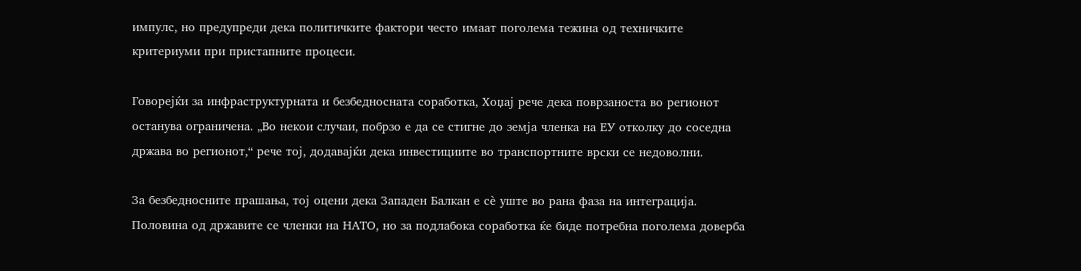импулс, но предупреди дека политичките фактори често имаат поголема тежина од техничките критериуми при пристапните процеси.

Говорејќи за инфраструктурната и безбедносната соработка, Хоџај рече дека поврзаноста во регионот останува ограничена. „Во некои случаи, побрзо е да се стигне до земја членка на ЕУ отколку до соседна држава во регионот,“ рече тој, додавајќи дека инвестициите во транспортните врски се недоволни.

За безбедносните прашања, тој оцени дека Западен Балкан е сè уште во рана фаза на интеграција. Половина од државите се членки на НАТО, но за подлабока соработка ќе биде потребна поголема доверба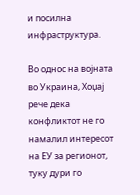и посилна инфраструктура.

Во однос на војната во Украина, Хоџај рече дека конфликтот не го намалил интересот на ЕУ за регионот, туку дури го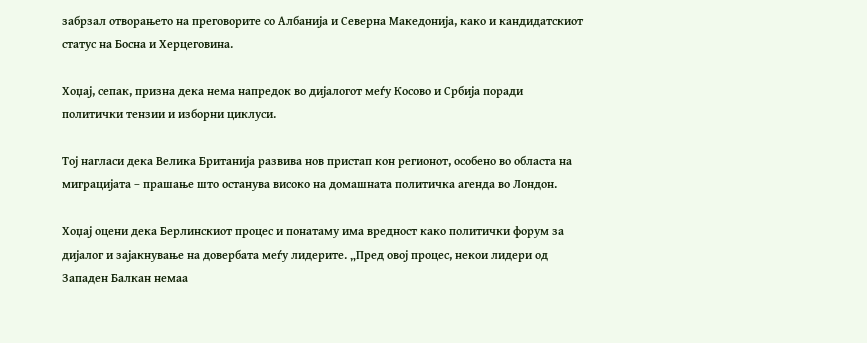забрзал отворањето на преговорите со Албанија и Северна Македонија, како и кандидатскиот статус на Босна и Херцеговина.

Хоџај, сепак, призна дека нема напредок во дијалогот меѓу Косово и Србија поради политички тензии и изборни циклуси.

Тој нагласи дека Велика Британија развива нов пристап кон регионот, особено во областа на миграцијата – прашање што останува високо на домашната политичка агенда во Лондон.

Хоџај оцени дека Берлинскиот процес и понатаму има вредност како политички форум за дијалог и зајакнување на довербата меѓу лидерите. „Пред овој процес, некои лидери од Западен Балкан немаа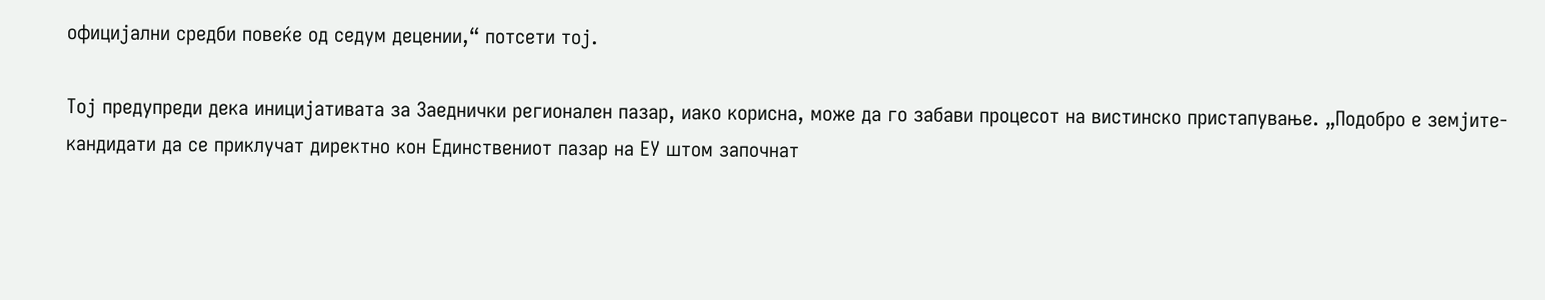официјални средби повеќе од седум децении,“ потсети тој.

Тој предупреди дека иницијативата за Заеднички регионален пазар, иако корисна, може да го забави процесот на вистинско пристапување. „Подобро е земјите-кандидати да се приклучат директно кон Единствениот пазар на ЕУ штом започнат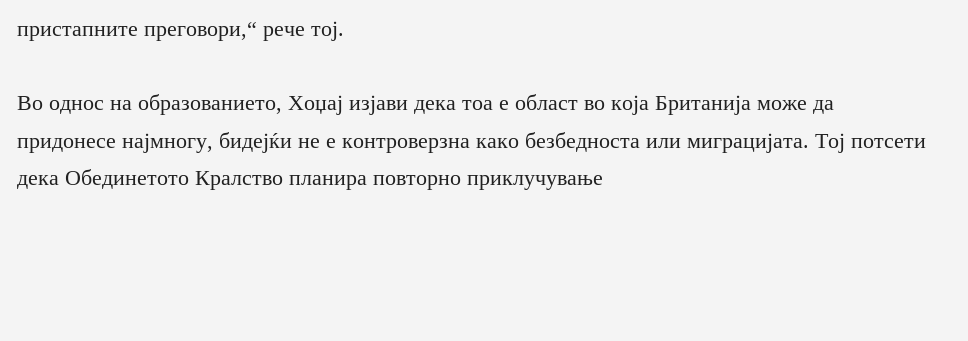пристапните преговори,“ рече тој.

Во однос на образованието, Хоџај изјави дека тоа е област во која Британија може да придонесе најмногу, бидејќи не е контроверзна како безбедноста или миграцијата. Тој потсети дека Обединетото Кралство планира повторно приклучување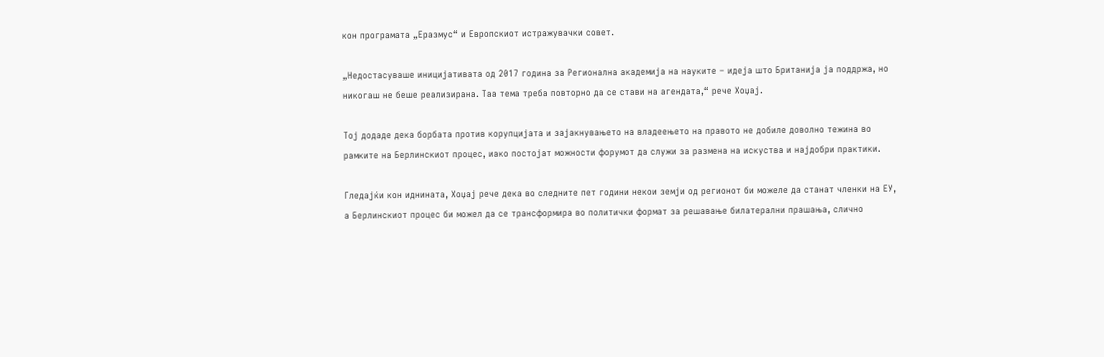кон програмата „Еразмус“ и Европскиот истражувачки совет.

„Недостасуваше иницијативата од 2017 година за Регионална академија на науките – идеја што Британија ја поддржа, но никогаш не беше реализирана. Таа тема треба повторно да се стави на агендата,“ рече Хоџај.

Тој додаде дека борбата против корупцијата и зајакнувањето на владеењето на правото не добиле доволно тежина во рамките на Берлинскиот процес, иако постојат можности форумот да служи за размена на искуства и најдобри практики.

Гледајќи кон иднината, Хоџај рече дека во следните пет години некои земји од регионот би можеле да станат членки на ЕУ, а Берлинскиот процес би можел да се трансформира во политички формат за решавање билатерални прашања, слично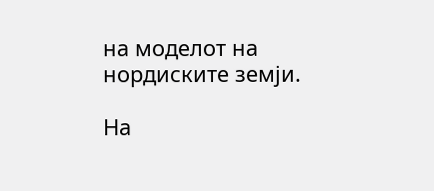на моделот на нордиските земји.

На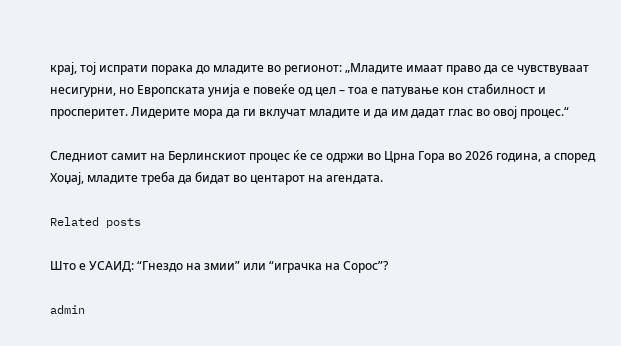крај, тој испрати порака до младите во регионот: „Младите имаат право да се чувствуваат несигурни, но Европската унија е повеќе од цел – тоа е патување кон стабилност и просперитет. Лидерите мора да ги вклучат младите и да им дадат глас во овој процес.“

Следниот самит на Берлинскиот процес ќе се одржи во Црна Гора во 2026 година, а според Хоџај, младите треба да бидат во центарот на агендата.

Related posts

Што е УСАИД: “Гнездо на змии” или “играчка на Сорос”?

admin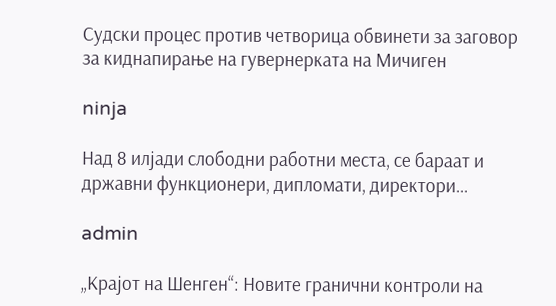Судски процес против четворица обвинети за заговор за киднапирање на гувернерката на Мичиген

ninja

Над 8 илјади слободни работни места, се бараат и државни функционери, дипломати, директори…

admin

„Крајот на Шенген“: Новите гранични контроли на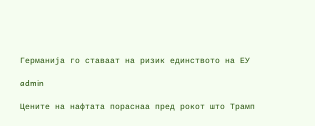Германија го ставаат на ризик единството на ЕУ

admin

Цените на нафтата пораснаа пред рокот што Трамп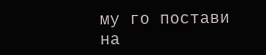му го постави на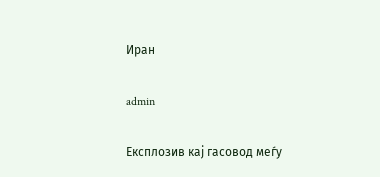Иран

admin

Експлозив кај гасовод меѓу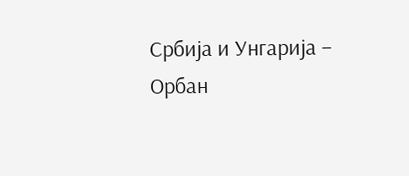Србија и Унгарија – Орбан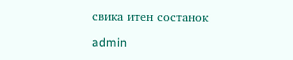свика итен состанок

admin